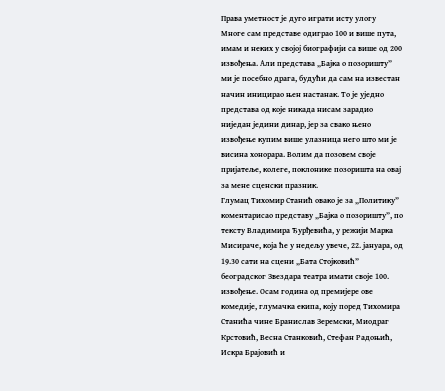Права уметност је дуго играти исту улогу
Многе сам представе одиграо 100 и више пута, имам и неких у својој биографији са више од 200 извођења. Али представа „Бајка о позоришту” ми је посебно драга, будући да сам на известан начин иницирао њен настанак. То је уједно представа од које никада нисам зарадио ниједан једини динар, јер за свако њено извођење купим више улазница него што ми је висина хонорара. Волим да позовем своје пријатеље, колеге, поклонике позоришта на овај за мене сценски празник.
Глумац Тихомир Станић овако је за „Политику” коментарисао представу „Бајка о позоришту”, по тексту Владимира Ђурђевића, у режији Марка Мисираче, која ће у недељу увече, 22. јануара, од 19.30 сати на сцени „Бата Стојковић” београдског Звездара театра имати своје 100. извођење. Осам година од премијере ове комедије, глумачка екипа, коју поред Тихомира Станића чине Бранислав Зеремски, Миодраг Крстовић, Весна Станковић, Стефан Радоњић, Искра Брајовић и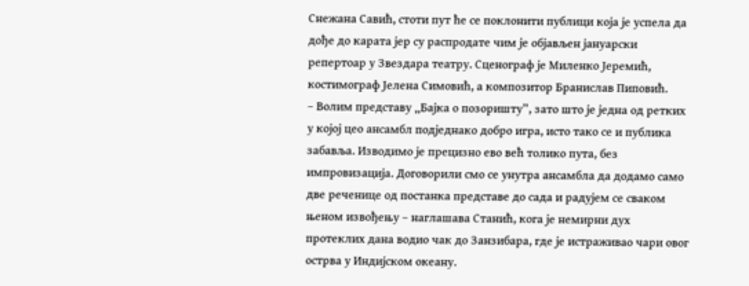Снежана Савић, стоти пут ће се поклонити публици која је успела да дође до карата јер су распродате чим је објављен јануарски репертоар у Звездара театру. Сценограф је Миленко Јеремић, костимограф Јелена Симовић, а композитор Бранислав Пиповић.
– Волим представу „Бајка о позоришту”, зато што је једна од ретких у којој цео ансамбл подједнако добро игра, исто тако се и публика забавља. Изводимо је прецизно ево већ толико пута, без импровизација. Договорили смо се унутра ансамбла да додамо само две реченице од постанка представе до сада и радујем се сваком њеном извођењу – наглашава Станић, кога је немирни дух протеклих дана водио чак до Занзибара, где је истраживао чари овог острва у Индијском океану.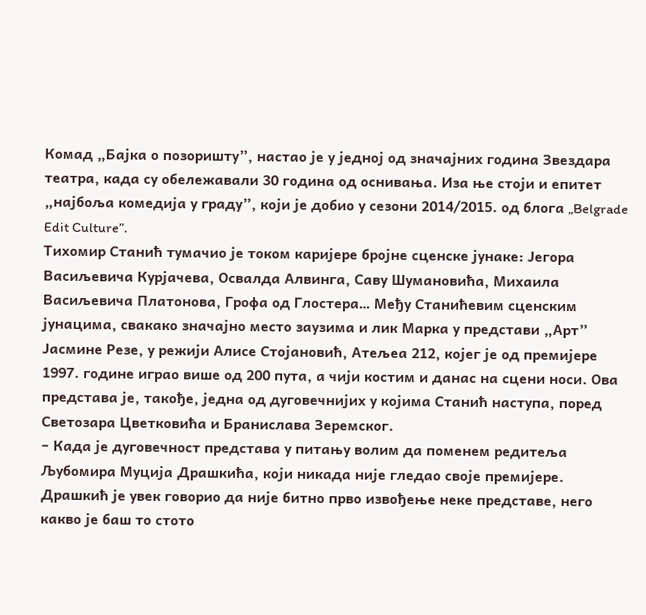Комад „Бајка о позоришту”, настао је у једној од значајних година Звездара театра, када су обележавали 30 година од оснивања. Иза ње стоји и епитет „најбоља комедија у граду”, који је добио у сезони 2014/2015. од блога „Belgrade Edit Culture”.
Тихомир Станић тумачио је током каријере бројне сценске јунаке: Јегора Васиљевича Курјачева, Освалда Алвинга, Саву Шумановића, Михаила Васиљевича Платонова, Грофа од Глостера… Међу Станићевим сценским јунацима, свакако значајно место заузима и лик Марка у представи „Арт” Јасмине Резе, у режији Алисе Стојановић, Атељеа 212, којег је од премијере 1997. године играо више од 200 пута, а чији костим и данас на сцени носи. Ова представа је, такође, једна од дуговечнијих у којима Станић наступа, поред Светозара Цветковића и Бранислава Зеремског.
– Када је дуговечност представа у питању волим да поменем редитеља Љубомира Муција Драшкића, који никада није гледао своје премијере. Драшкић је увек говорио да није битно прво извођење неке представе, него какво је баш то стото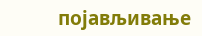појављивање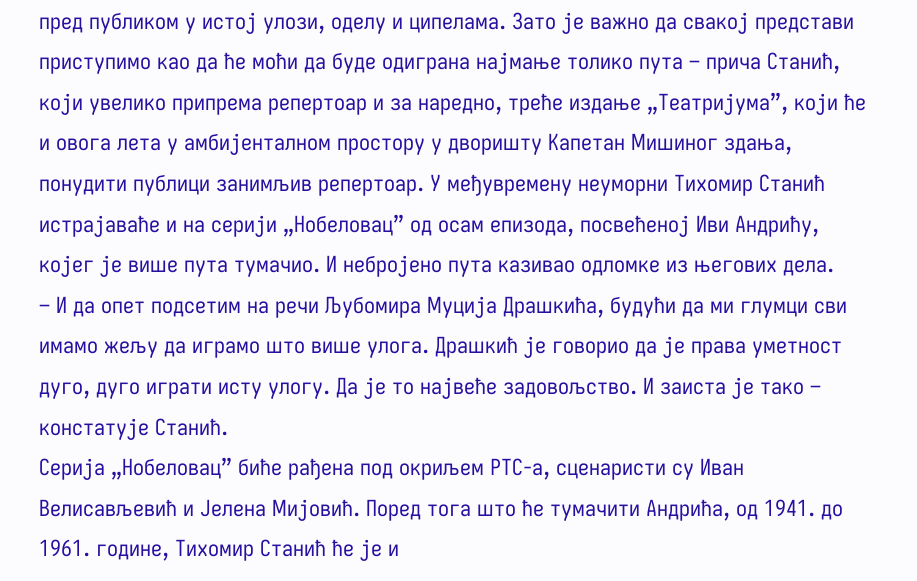пред публиком у истој улози, оделу и ципелама. Зато је важно да свакој представи приступимо као да ће моћи да буде одиграна најмање толико пута – прича Станић, који увелико припрема репертоар и за наредно, треће издање „Театријума”, који ће и овога лета у амбијенталном простору у дворишту Капетан Мишиног здања, понудити публици занимљив репертоар. У међувремену неуморни Тихомир Станић истрајаваће и на серији „Нобеловац” од осам епизода, посвећеној Иви Андрићу, којег је више пута тумачио. И небројено пута казивао одломке из његових дела.
– И да опет подсетим на речи Љубомира Муција Драшкића, будући да ми глумци сви имамо жељу да играмо што више улога. Драшкић је говорио да је права уметност дуго, дуго играти исту улогу. Да је то највеће задовољство. И заиста је тако – констатује Станић.
Серија „Нобеловац” биће рађена под окриљем РТС-а, сценаристи су Иван Велисављевић и Јелена Мијовић. Поред тога што ће тумачити Андрића, од 1941. до 1961. године, Тихомир Станић ће је и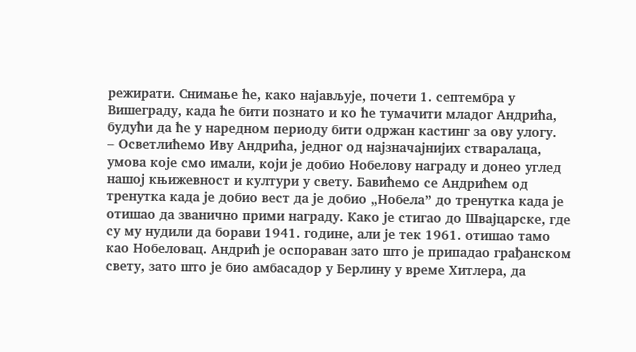режирати. Снимање ће, како најављује, почети 1. септембра у Вишеграду, када ће бити познато и ко ће тумачити младог Андрића, будући да ће у наредном периоду бити одржан кастинг за ову улогу.
– Осветлићемо Иву Андрића, једног од најзначајнијих стваралаца, умова које смо имали, који је добио Нобелову награду и донео углед нашој књижевност и култури у свету. Бавићемо се Андрићем од тренутка када је добио вест да је добио „Нобела” до тренутка када је отишао да званично прими награду. Како је стигао до Швајцарске, где су му нудили да борави 1941. године, али је тек 1961. отишао тамо као Нобеловац. Андрић је оспораван зато што је припадао грађанском свету, зато што је био амбасадор у Берлину у време Хитлера, да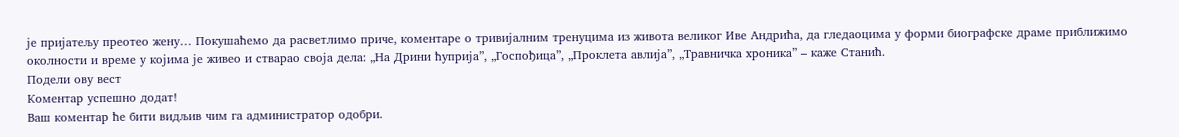је пријатељу преотео жену… Покушаћемо да расветлимо приче, коментаре о тривијалним тренуцима из живота великог Иве Андрића, да гледаоцима у форми биографске драме приближимо околности и време у којима је живео и стварао своја дела: „На Дрини ћуприја”, „Госпођица”, „Проклета авлија”, „Травничка хроника” – каже Станић.
Подели ову вест
Комeнтар успeшно додат!
Ваш комeнтар ћe бити видљив чим га администратор одобри.